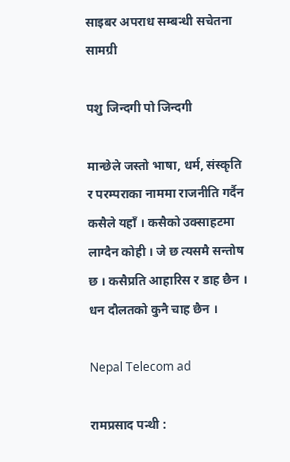साइबर अपराध सम्बन्धी सचेतना सामग्री

पशु जिन्दगी पो जिन्दगी

मान्छेले जस्तो भाषा, धर्म, संस्कृति र परम्पराका नाममा राजनीति गर्दैन कसैले यहाँ । कसैको उक्साहटमा लाग्दैन कोही । जे छ त्यसमै सन्तोष छ । कसैप्रति आहारिस र डाह छैन । धन दौलतको कुनै चाह छैन ।

Nepal Telecom ad

रामप्रसाद पन्थी :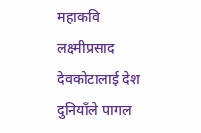महाकवि लक्ष्मीप्रसाद देवकोटालाई देश दुनियाँले पागल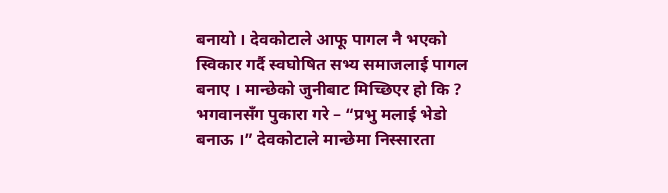बनायो । देवकोटाले आफू पागल नै भएको स्विकार गर्दै स्वघोषित सभ्य समाजलाई पागल बनाए । मान्छेको जुनीबाट मिच्छिएर हो कि ? भगवानसँग पुकारा गरे – “प्रभु मलाई भेडो बनाऊ ।” देवकोटाले मान्छेमा निस्सारता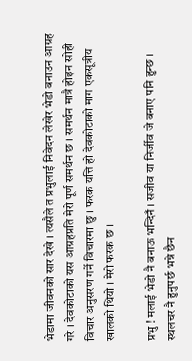भेडामा जीवनको सार देखे । त्यसैले त प्रभुलाई निवेदन लेखेर भेडो बनाउन आग्रह गरे । देवकोटाको यस आग्रहप्रति मेरो पूर्ण समर्थन छ । समर्थन मात्रै होइन सोही विचार अनुसरण गर्ने विचारमा छु । फरक यत्ति हो देवकोटाको माग एकसूत्रीय खालको थियो । मेरो फरक छ ।

प्रभु ! मलाई भेडो नै बनाऊ भन्दिनँ । सजीव या निर्जीव जे बनाए पनि हुन्छ । स्थलचर नै हुनुपर्छ भन्ने छैन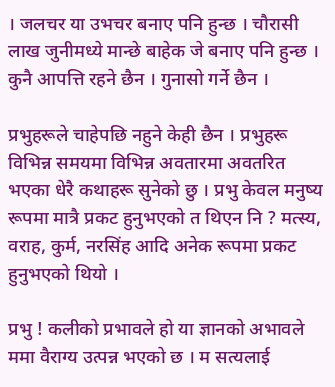। जलचर या उभचर बनाए पनि हुन्छ । चौरासी लाख जुनीमध्ये मान्छे बाहेक जे बनाए पनि हुन्छ । कुनै आपत्ति रहने छैन । गुनासो गर्ने छैन ।

प्रभुहरूले चाहेपछि नहुने केही छैन । प्रभुहरू विभिन्न समयमा विभिन्न अवतारमा अवतरित भएका धेरै कथाहरू सुनेको छु । प्रभु केवल मनुष्य रूपमा मात्रै प्रकट हुनुभएको त थिएन नि ? मत्स्य, वराह, कुर्म, नरसिंह आदि अनेक रूपमा प्रकट हुनुभएको थियो ।

प्रभु ! कलीको प्रभावले हो या ज्ञानको अभावले ममा वैराग्य उत्पन्न भएको छ । म सत्यलाई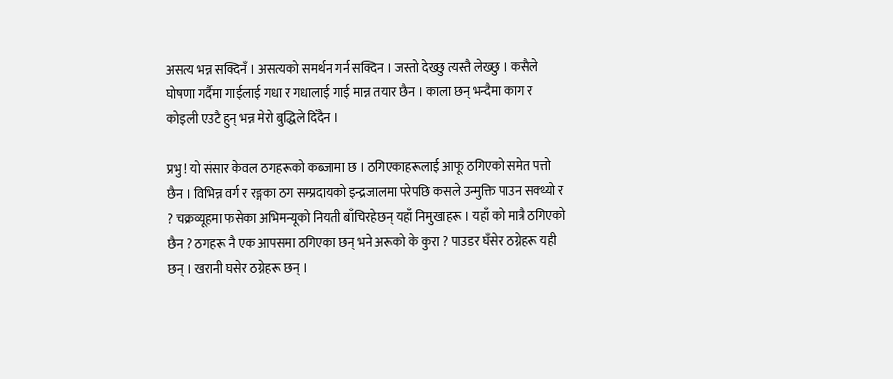असत्य भन्न सक्दिनँ । असत्यको समर्थन गर्न सक्दिन । जस्तो देख्छु त्यस्तै लेख्छु । कसैले घोषणा गर्दैमा गाईलाई गधा र गधालाई गाई मान्न तयार छैन । काला छन् भन्दैमा काग र कोइली एउटै हुन् भन्न मेरो बुद्धिले दिँदैन ।

प्रभु ! यो संसार केवल ठगहरूको कब्जामा छ । ठगिएकाहरूलाई आफू ठगिएको समेत पत्तो छैन । विभिन्न वर्ग र रङ्गका ठग सम्प्रदायको इन्द्रजालमा परेपछि कसले उन्मुक्ति पाउन सक्थ्यो र ? चक्रव्यूहमा फसेका अभिमन्यूको नियती बाँचिरहेछन् यहाँ निमुखाहरू । यहाँ को मात्रै ठगिएको छैन ? ठगहरू नै एक आपसमा ठगिएका छन् भने अरूको के कुरा ? पाउडर घँसेर ठग्नेहरू यही छन् । खरानी घसेर ठग्नेहरू छन् ।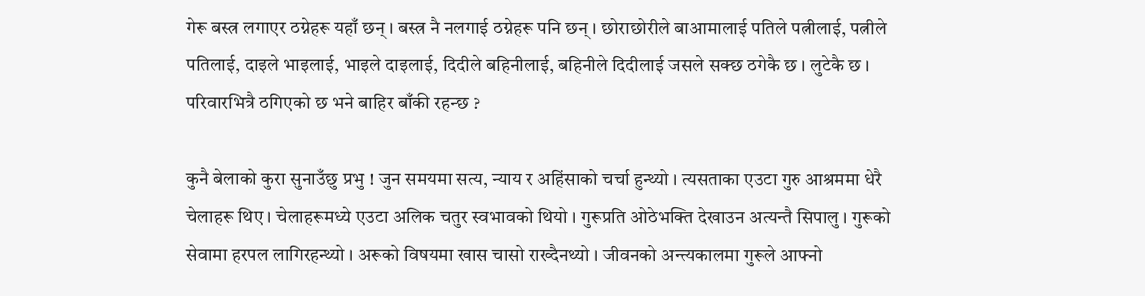गेरू बस्त्र लगाएर ठग्नेहरू यहाँ छन् । बस्त्र नै नलगाई ठग्नेहरू पनि छन् । छोराछोरीले बाआमालाई पतिले पत्नीलाई, पत्नीले पतिलाई, दाइले भाइलाई, भाइले दाइलाई, दिदीले बहिनीलाई, बहिनीले दिदीलाई जसले सक्छ ठगेकै छ । लुटेकै छ । परिवारभित्रै ठगिएको छ भने बाहिर बाँकी रहन्छ ?

कुनै बेलाको कुरा सुनाउँछु प्रभु ! जुन समयमा सत्य, न्याय र अहिंसाको चर्चा हुन्थ्यो । त्यसताका एउटा गुरु आश्रममा धेरै चेलाहरू थिए । चेलाहरूमध्ये एउटा अलिक चतुर स्वभावको थियो । गुरूप्रति ओठेभक्ति देखाउन अत्यन्तै सिपालु । गुरूको सेवामा हरपल लागिरहन्थ्यो । अरूको विषयमा खास चासो राख्दैनथ्यो । जीवनको अन्त्यकालमा गुरूले आफ्नो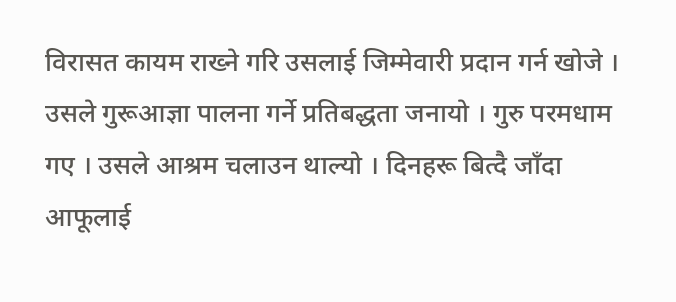विरासत कायम राख्ने गरि उसलाई जिम्मेवारी प्रदान गर्न खोजे । उसले गुरूआज्ञा पालना गर्ने प्रतिबद्धता जनायो । गुरु परमधाम गए । उसले आश्रम चलाउन थाल्यो । दिनहरू बित्दै जाँदा आफूलाई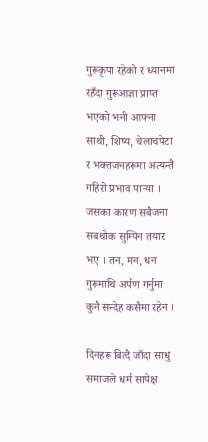गुरूकृपा रहेको र ध्यानमा रहँदा गुरूआज्ञा प्राप्त भएको भनी आफ्ना साथी, शिष्य, चेलाचपेटा र भक्तजनहरूमा अत्यन्तै गहिरो प्रभाव पार्‍या । जसका कारण सबैजना सबथोक सुम्पिन तयार भए । तन, मन, धन गुरूमाथि अर्पण गर्नुमा कुनै सन्देह कसैमा रहेन ।

दिनहरू बित्दै जाँदा साधु समाजले धर्म सापेक्ष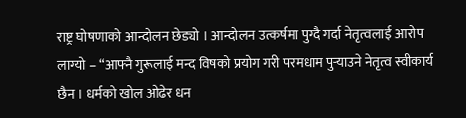राष्ट्र घोषणाको आन्दोलन छेड्यो । आन्दोलन उत्कर्षमा पुग्दै गर्दा नेतृत्वलाई आरोप लाग्यो – “आफ्नै गुरूलाई मन्द विषको प्रयोग गरी परमधाम पुर्‍याउने नेतृत्व स्वीकार्य छैन । धर्मको खोल ओढेर धन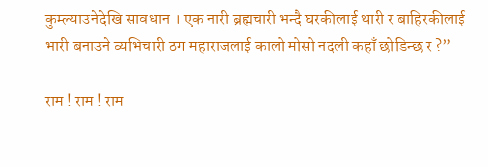कुम्ल्याउनेदेखि सावधान । एक नारी ब्रह्मचारी भन्दै घरकीलाई थारी र बाहिरकीलाई भारी बनाउने व्यभिचारी ठग महाराजलाई कालो मोसो नदली कहाँ छोडिन्छ र ?”

राम ! राम ! राम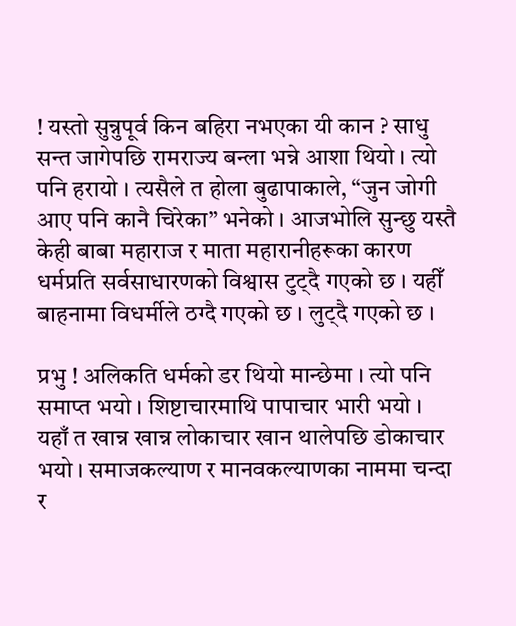! यस्तो सुन्नुपूर्व किन बहिरा नभएका यी कान ? साधु सन्त जागेपछि रामराज्य बन्ला भन्ने आशा थियो । त्यो पनि हरायो । त्यसैले त होला बुढापाकाले, “जुन जोगी आए पनि कानै चिरेका” भनेको । आजभोलि सुन्छु यस्तै केही बाबा महाराज र माता महारानीहरूका कारण धर्मप्रति सर्वसाधारणको विश्वास टुट्दै गएको छ । यहीँ बाहनामा विधर्मीले ठग्दै गएको छ । लुट्दै गएको छ ।

प्रभु ! अलिकति धर्मको डर थियो मान्छेमा । त्यो पनि समाप्त भयो । शिष्टाचारमाथि पापाचार भारी भयो । यहाँ त खान्न खान्न लोकाचार खान थालेपछि डोकाचार भयो । समाजकल्याण र मानवकल्याणका नाममा चन्दा र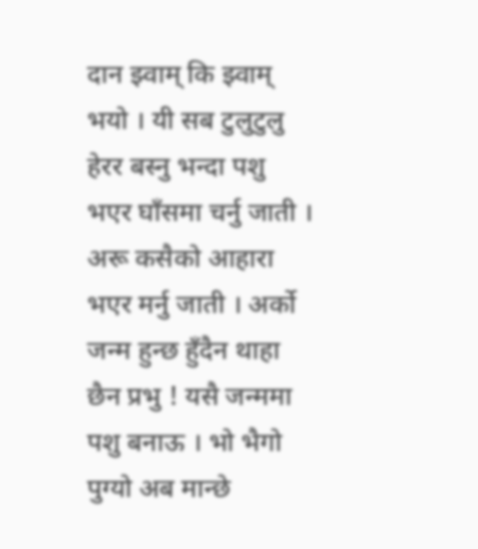दान झ्वाम् कि झ्वाम् भयो । यी सब टुलुटुलु हेरर बस्नु भन्दा पशु भएर घाँसमा चर्नु जाती । अरू कसैको आहारा भएर मर्नु जाती । अर्को जन्म हुन्छ हुँदैन थाहा छैन प्रभु ! यसै जन्ममा पशु बनाऊ । भो भैगो पुग्यो अब मान्छे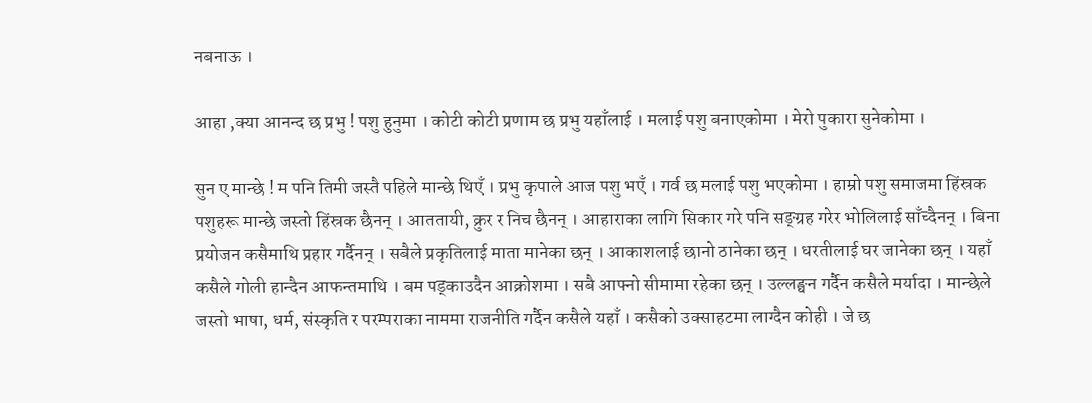नबनाऊ ।

आहा ,क्या आनन्द छ प्रभु ! पशु हुनुमा । कोटी कोटी प्रणाम छ प्रभु यहाँलाई । मलाई पशु बनाएकोमा । मेरो पुकारा सुनेकोमा ।

सुन ए मान्छे ! म पनि तिमी जस्तै पहिले मान्छे थिएँ । प्रभु कृपाले आज पशु भएँ । गर्व छ मलाई पशु भएकोमा । हाम्रो पशु समाजमा हिंस्रक पशुहरू मान्छे जस्तो हिंस्रक छैनन् । आततायी, क्रुर र निच छैनन् । आहाराका लागि सिकार गरे पनि सङ्ग्रह गरेर भोलिलाई साँच्दैनन् । बिना प्रयोजन कसैमाथि प्रहार गर्दैनन् । सबैले प्रकृतिलाई माता मानेका छन् । आकाशलाई छानो ठानेका छन् । धरतीलाई घर जानेका छन् । यहाँ कसैले गोली हान्दैन आफन्तमाथि । बम पड्काउदैन आक्रोशमा । सबै आफ्नो सीमामा रहेका छन् । उल्लङ्घन गर्दैन कसैले मर्यादा । मान्छेले जस्तो भाषा, धर्म, संस्कृति र परम्पराका नाममा राजनीति गर्दैन कसैले यहाँ । कसैको उक्साहटमा लाग्दैन कोही । जे छ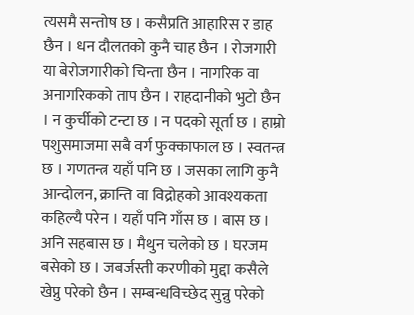त्यसमै सन्तोष छ । कसैप्रति आहारिस र डाह छैन । धन दौलतको कुनै चाह छैन । रोजगारी या बेरोजगारीको चिन्ता छैन । नागरिक वा अनागरिकको ताप छैन । राहदानीको भुटो छैन । न कुर्चीको टन्टा छ । न पदको सूर्ता छ । हाम्रो पशुसमाजमा सबै वर्ग फुक्काफाल छ । स्वतन्त्र छ । गणतन्त्र यहाँ पनि छ । जसका लागि कुनै आन्दोलन, क्रान्ति वा विद्रोहको आवश्यकता कहिल्यै परेन । यहाँ पनि गाँस छ । बास छ । अनि सहबास छ । मैथुन चलेको छ । घरजम बसेको छ । जबर्जस्ती करणीको मुद्दा कसैले खेप्नु परेको छैन । सम्बन्धविच्छेद सुन्नु परेको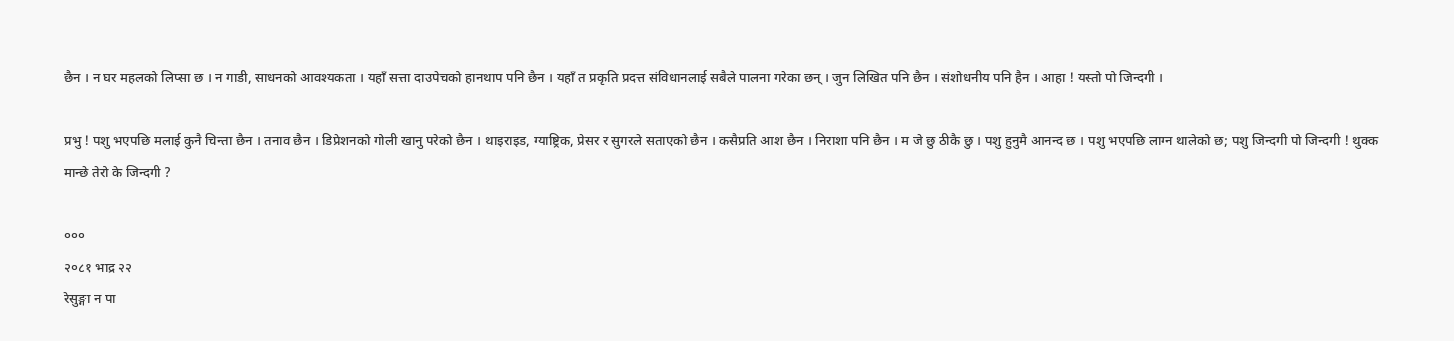छैन । न घर महलको लिप्सा छ । न गाडी, साधनको आवश्यकता । यहाँ सत्ता दाउपेचको हानथाप पनि छैन । यहाँ त प्रकृति प्रदत्त संविधानलाई सबैले पालना गरेका छन् । जुन लिखित पनि छैन । संशोधनीय पनि हैन । आहा ! यस्तो पो जिन्दगी ।

प्रभु ! पशु भएपछि मलाई कुनै चिन्ता छैन । तनाव छैन । डिप्रेशनको गोली खानु परेको छैन । थाइराइड, ग्याष्ट्रिक, प्रेसर र सुगरले सताएको छैन । कसैप्रति आश छैन । निराशा पनि छैन । म जे छु ठीकै छु । पशु हुनुमै आनन्द छ । पशु भएपछि लाग्न थालेको छ; पशु जिन्दगी पो जिन्दगी ! थुक्क मान्छे तेरो के जिन्दगी ?

०००
२०८१ भाद्र २२
रेसुङ्गा न पा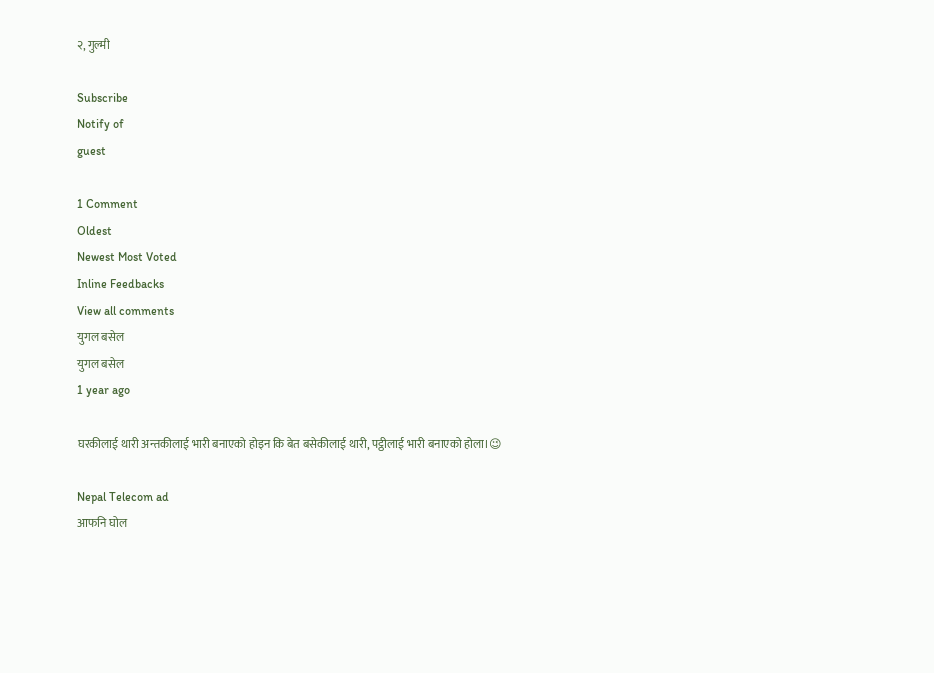२, गुल्मी

Subscribe
Notify of
guest

1 Comment
Oldest
Newest Most Voted
Inline Feedbacks
View all comments
युगल बसेल
युगल बसेल
1 year ago

घरकीलाई थारी अन्तकीलाई भारी बनाएको होइन कि बेत बसेकीलाई थारी, पट्ठीलाई भारी बनाएको होला।😉

Nepal Telecom ad
आफनि घोल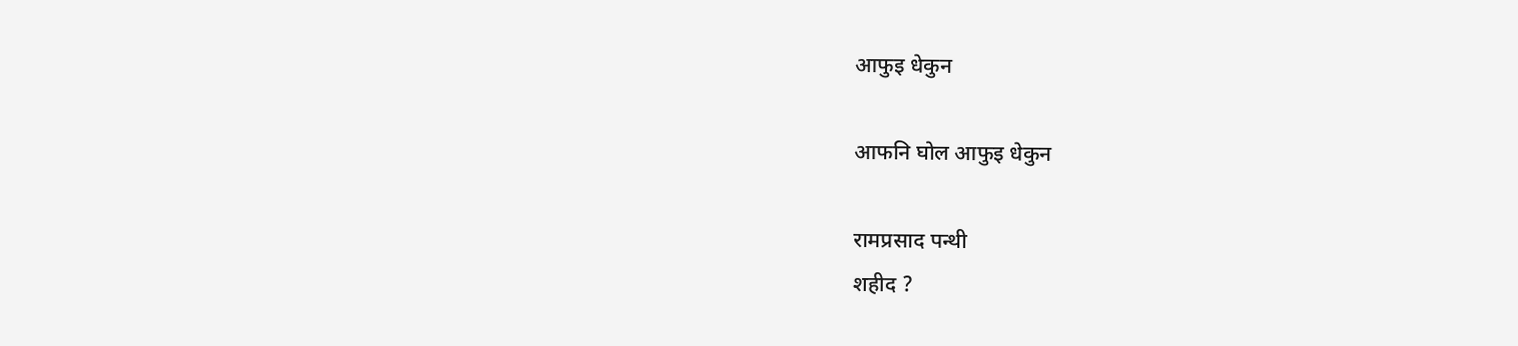आफुइ धेकुन

आफनि घोल आफुइ धेकुन

रामप्रसाद पन्थी
शहीद ?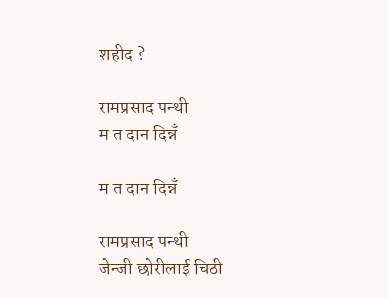शहीद ?

रामप्रसाद पन्थी
म त दान दिन्नँ

म त दान दिन्नँ

रामप्रसाद पन्थी
जेन्जी छोरीलाई चिठी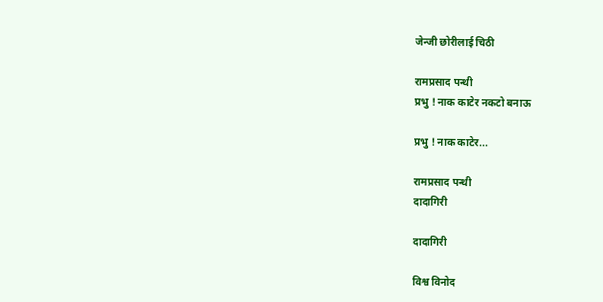जेन्जी छोरीलाई चिठी

रामप्रसाद पन्थी
प्रभु ! नाक काटेर नकटो बनाऊ

प्रभु ! नाक काटेर...

रामप्रसाद पन्थी
दादागिरी

दादागिरी

विश्व विनोद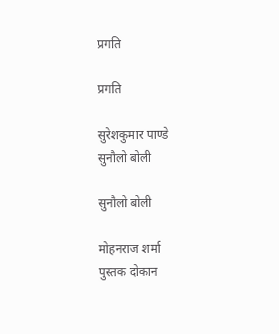प्रगति

प्रगति

सुरेशकुमार पाण्डे
सुनौलो बोली

सुनौलो बोली

मोहनराज शर्मा
पुस्तक दोकान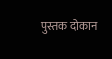पुस्तक दोकान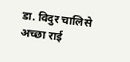डा. विदुर चालिसे
अच्छा राई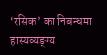‘रसिक’ का निबन्धमा हास्यव्यङ्ग्य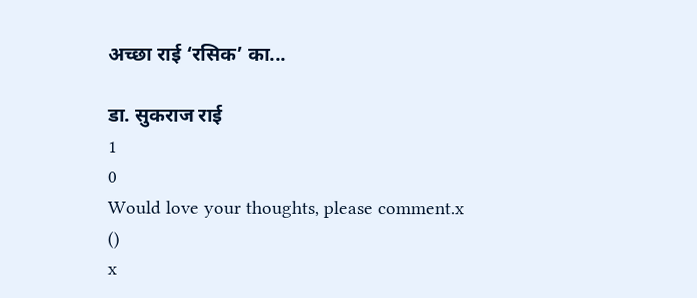अच्छा राई ‘रसिक’ का...

डा. सुकराज राई
1
0
Would love your thoughts, please comment.x
()
x